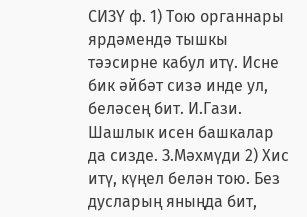СИЗҮ ф. 1) Тою органнары ярдәмендә тышкы тәэсирне кабул итү. Исне бик әйбәт сизә инде ул, беләсең бит. И.Гази. Шашлык исен башкалар да сизде. З.Мәхмүди 2) Хис итү, күңел белән тою. Без дусларың яныңда бит,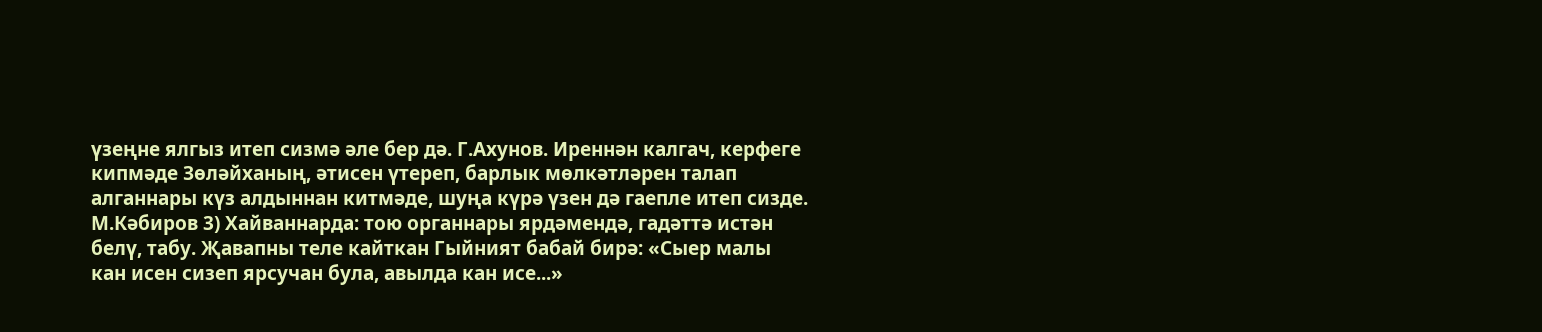үзеңне ялгыз итеп сизмә әле бер дә. Г.Ахунов. Иреннән калгач, керфеге кипмәде Зөләйханың, әтисен үтереп, барлык мөлкәтләрен талап алганнары күз алдыннан китмәде, шуңа күрә үзен дә гаепле итеп сизде. М.Кәбиров 3) Хайваннарда: тою органнары ярдәмендә, гадәттә истән белү, табу. Җавапны теле кайткан Гыйният бабай бирә: «Сыер малы кан исен сизеп ярсучан була, авылда кан исе...»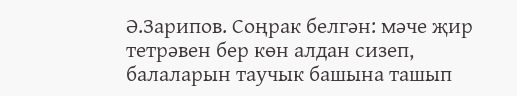Ә.Зарипов. Соңрак белгән: мәче җир тетрәвен бер көн алдан сизеп, балаларын таучык башына ташып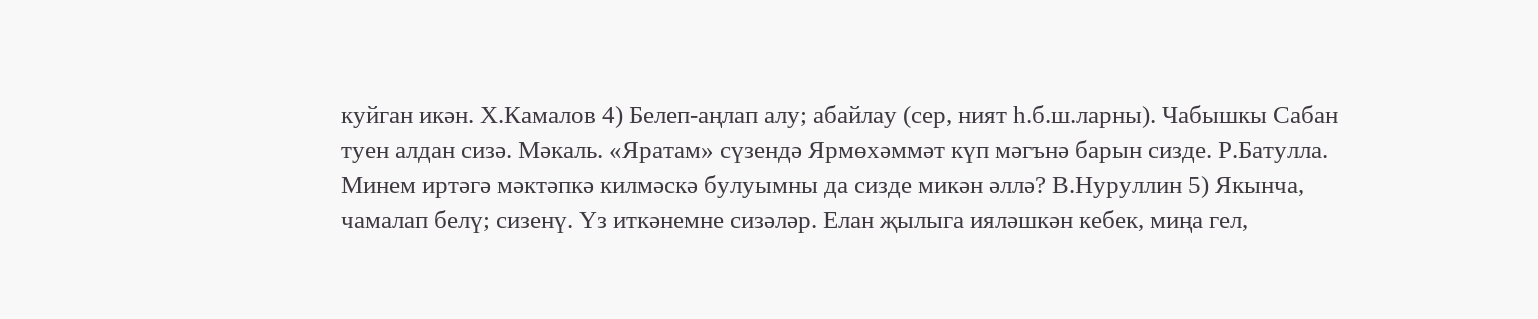куйган икән. Х.Камалов 4) Белеп-аңлап алу; абайлау (сер, ният һ.б.ш.ларны). Чабышкы Сабан туен алдан сизә. Мәкаль. «Яратам» сүзендә Ярмөхәммәт күп мәгънә барын сизде. Р.Батулла. Минем иртәгә мәктәпкә килмәскә булуымны да сизде микән әллә? В.Нуруллин 5) Якынча, чамалап белү; сизенү. Үз иткәнемне сизәләр. Елан җылыга ияләшкән кебек, миңа гел,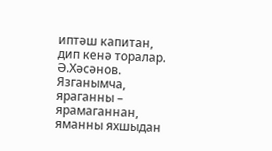иптәш капитан, дип кенә торалар. Ә.Хәсәнов. Язганымча, яраганны – ярамаганнан, яманны яхшыдан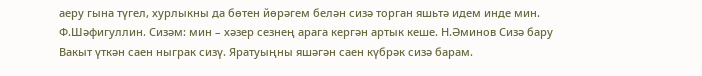аеру гына түгел, хурлыкны да бөтен йөрәгем белән сизә торган яшьтә идем инде мин. Ф.Шәфигуллин. Сизәм: мин – хәзер сезнең арага кергән артык кеше. Н.Әминов Сизә бару Вакыт үткән саен ныграк сизү. Яратуыңны яшәгән саен күбрәк сизә барам.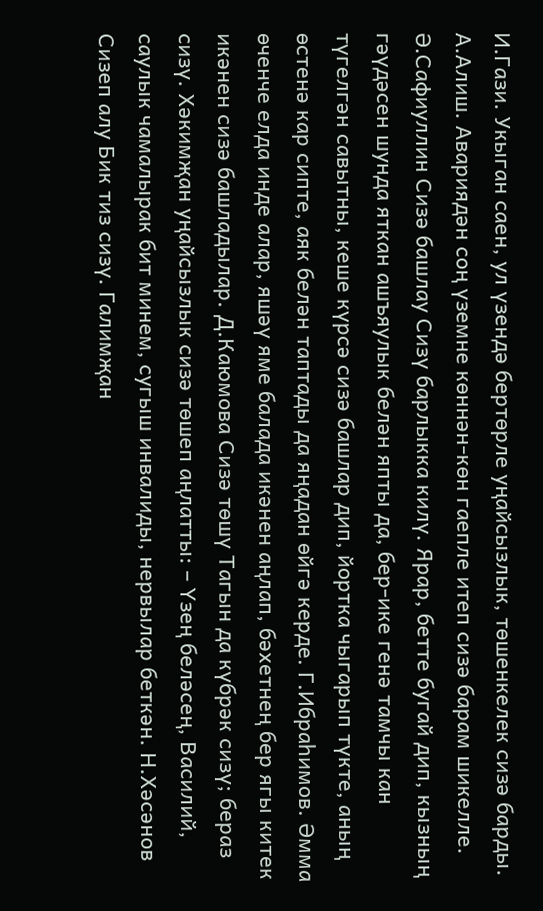И.Гази. Укыган саен, ул үзендә бертөрле уңайсызлык, төшенкелек сизә барды. А.Алиш. Авариядән соң үземне көннән-көн гаепле итеп сизә барам шикелле. Ә.Сафиуллин Сизә башлау Сизү барлыкка килү. Ярар, бетте бугай дип, кызның гәүдәсен шунда яткан ашъяулык белән япты да, бер-ике генә тамчы кан түгелгән савытны, кеше күрсә сизә башлар дип, йортка чыгарып түкте, аның өстенә кар сипте, аяк белән таптады да яңадан өйгә керде. Г.Ибраһимов. Әмма өченче елда инде алар, яшәү яме балада икәнен аңлап, бәхетнең бер ягы китек икәнен сизә башладылар. Д.Каюмова Сизә төшү Тагын да күбрәк сизү; бераз сизү. Хәкимҗан уңайсызлык сизә төшеп аңлатты: – Үзең беләсең, Василий, саулык чамалырак бит минем, сугыш инвалиды, нервылар беткән. Н.Хәсәнов Сизеп алу Бик тиз сизү. Галимҗан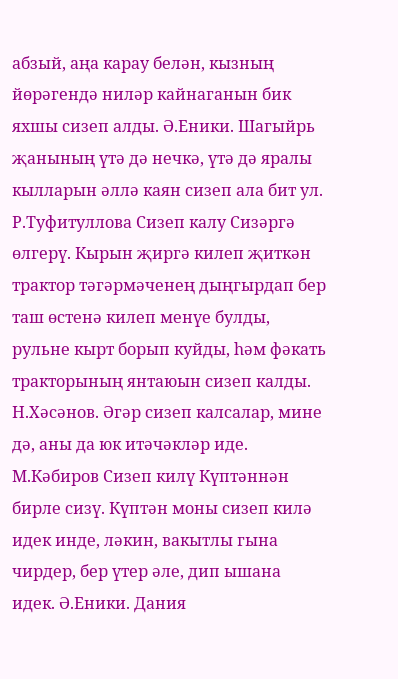абзый, аңа карау белән, кызның йөрәгендә ниләр кайнаганын бик яхшы сизеп алды. Ә.Еники. Шагыйрь җанының үтә дә нечкә, үтә дә яралы кылларын әллә каян сизеп ала бит ул. Р.Туфитуллова Сизеп калу Сизәргә өлгерү. Кырын җиргә килеп җиткән трактор тәгәрмәченең дыңгырдап бер таш өстенә килеп менүе булды, рульне кырт борып куйды, һәм фәкать тракторының янтаюын сизеп калды. Н.Хәсәнов. Әгәр сизеп калсалар, мине дә, аны да юк итәчәкләр иде. М.Кәбиров Сизеп килү Күптәннән бирле сизү. Күптән моны сизеп килә идек инде, ләкин, вакытлы гына чирдер, бер үтер әле, дип ышана идек. Ә.Еники. Дания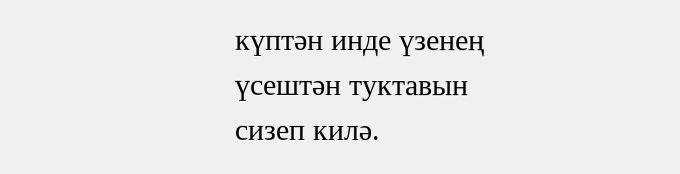күптән инде үзенең үсештән туктавын сизеп килә.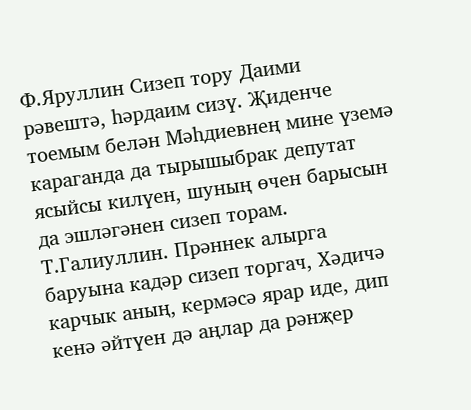Ф.Яруллин Сизеп тору Даими рәвештә, һәрдаим сизү. Җиденче тоемым белән Мәһдиевнең мине үземә караганда да тырышыбрак депутат ясыйсы килүен, шуның өчен барысын да эшләгәнен сизеп торам. Т.Галиуллин. Прәннек алырга баруына кадәр сизеп торгач, Хәдичә карчык аның, кермәсә ярар иде, дип кенә әйтүен дә аңлар да рәнҗер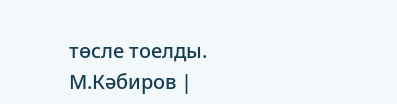төсле тоелды. М.Кәбиров |